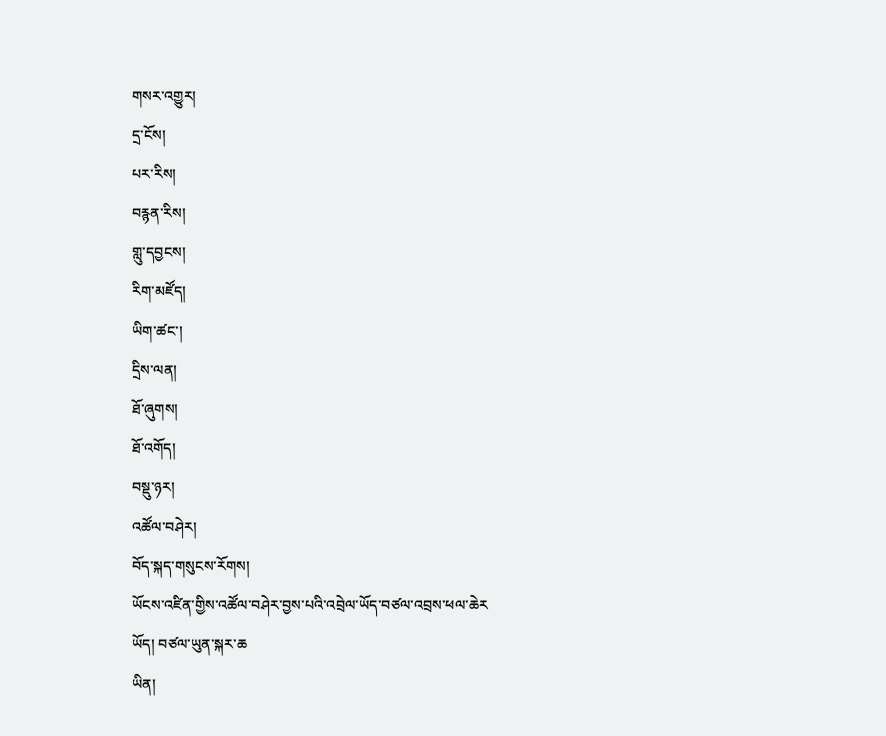གསར་འགྱུར།
དྲ་ངོས།
པར་རིས།
བརྙན་རིས།
གླུ་དབྱངས།
རིག་མཛོད།
ཡིག་ཚང་།
དྲིས་ལན།
ཐོ་ཞུགས།
ཐོ་འགོད།
བསྡུ་ཉར།
འཚོལ་བཤེར།
བོད་སྐད་གསུངས་རོགས།
ཡོངས་འཛིན་གྱིས་འཚོལ་བཤེར་བྱས་པའི་འབྲེལ་ཡོད་བཙལ་འབྲས་ཕལ་ཆེར
ཡོད། བཙལ་ཡུན་སྐར་ཆ
ཡིན།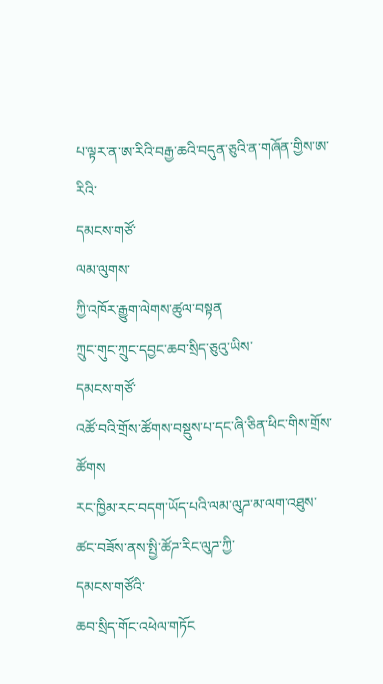པ་ལྟར་ན་ཨ་རིའི་བརྒྱ་ཆའི་བདུན་ཅུའི་ན་གཞོན་གྱིས་ཨ་རིའི་
དམངས་གཙོ་
ལམ་ལུགས་
ཀྱི་འཁོར་རྒྱུག་ལེགས་ཚུལ་བསྟན
ཀྲུང་གུང་ཀྲུང་དབྱང་ཆབ་སྲིད་ཅུའུ་ཡིས་
དམངས་གཙོ་
འཚོ་བའི་གྲོས་ཚོགས་བསྡུས་པ་དང་ཞི་ཅིན་ཕིང་གིས་གྲོས་ཚོགས
རང་ཁྱིམ་རང་བདག་ཡོད་པའི་ལམ་ལུཌ་མ་ལག་འཐུས་ཚང་བཟོས་ནས་སྤྱི་ཚོཌ་རིང་ལུཌ་ཀྱི་
དམངས་གཙོའི་
ཆབ་སྲིད་གོང་འཕེལ་གཏོང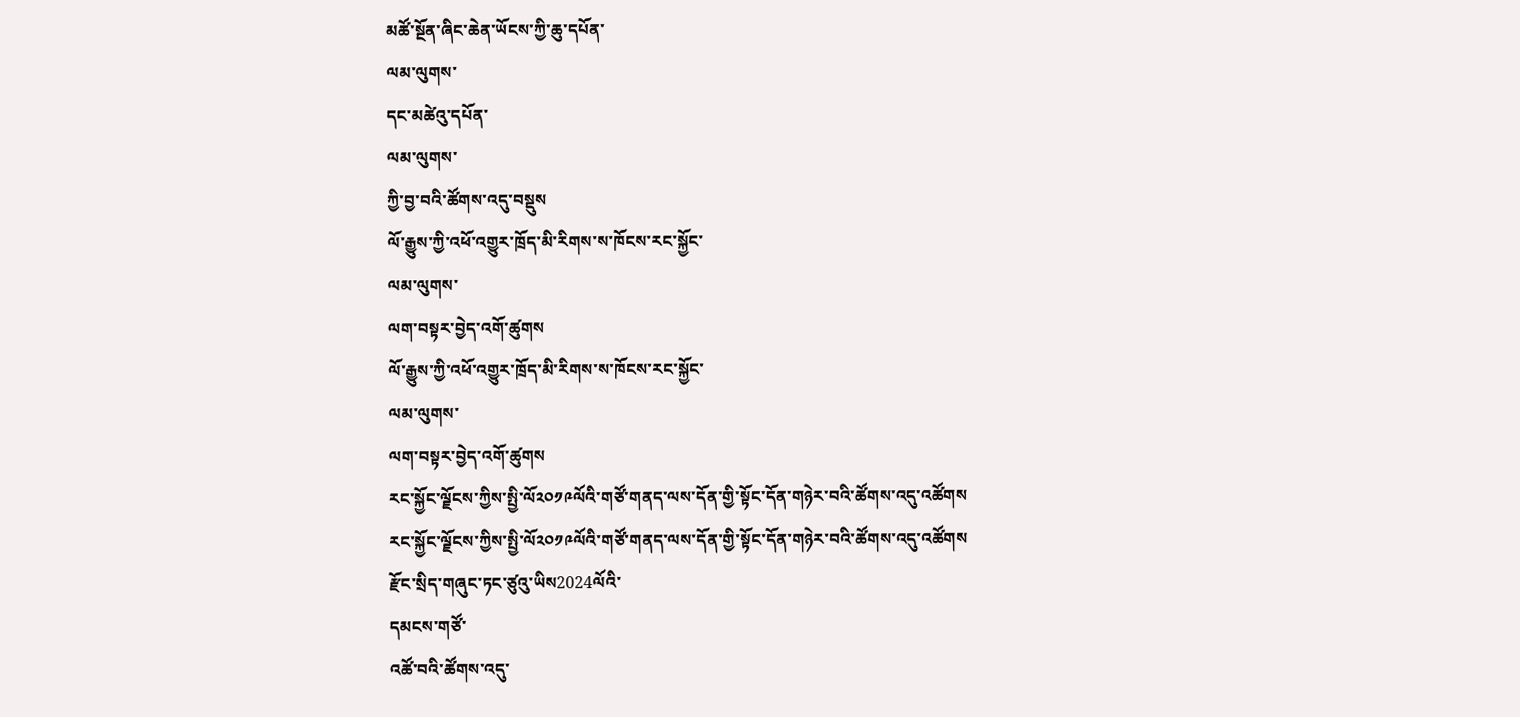མཚོ་སྔོན་ཞིང་ཆེན་ཡོངས་ཀྱི་ཆུ་དཔོན་
ལམ་ལུགས་
དང་མཚེའུ་དཔོན་
ལམ་ལུགས་
ཀྱི་བྱ་བའི་ཚོགས་འདུ་བསྡུས
ལོ་རྒྱུས་ཀྱི་འཕོ་འགྱུར་ཁྲོད་མི་རིགས་ས་ཁོངས་རང་སྐྱོང་
ལམ་ལུགས་
ལག་བསྟར་བྱེད་འགོ་ཚུགས
ལོ་རྒྱུས་ཀྱི་འཕོ་འགྱུར་ཁྲོད་མི་རིགས་ས་ཁོངས་རང་སྐྱོང་
ལམ་ལུགས་
ལག་བསྟར་བྱེད་འགོ་ཚུགས
རང་སྐྱོང་ལྗོངས་ཀྱིས་སྤྱི་ལོ༢༠༡༩ལོའི་གཙོ་གནད་ལས་དོན་གྱི་སྟོང་དོན་གཉེར་བའི་ཚོགས་འདུ་འཚོགས
རང་སྐྱོང་ལྗོངས་ཀྱིས་སྤྱི་ལོ༢༠༡༩ལོའི་གཙོ་གནད་ལས་དོན་གྱི་སྟོང་དོན་གཉེར་བའི་ཚོགས་འདུ་འཚོགས
རྫོང་སྲིད་གཞུང་ཏང་ཙུའུ་ཡིས2024ལོའི་
དམངས་གཙོ་
འཚོ་བའི་ཚོགས་འདུ་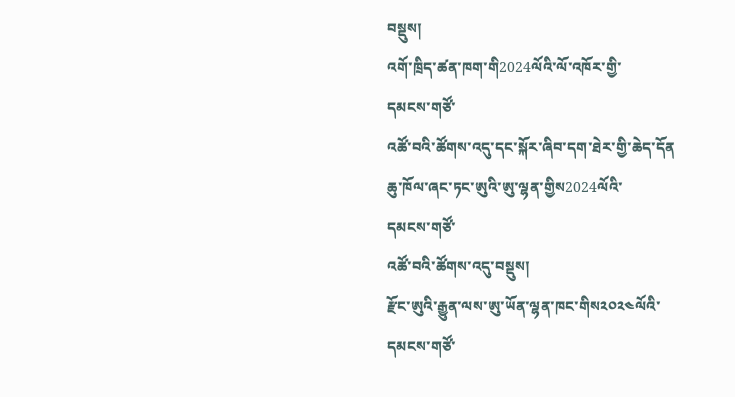བསྡུས།
འགོ་ཁྲིད་ཚན་ཁག་གི2024ལོའི་ལོ་འཁོར་གྱི་
དམངས་གཙོ་
འཚོ་བའི་ཚོགས་འདུ་དང་སྐོར་ཞིབ་དག་ཐེར་གྱི་ཆེད་དོན
ཆུ་ཁོལ་ཞང་ཏང་ཨུའི་ཨུ་ལྷན་གྱིས2024ལོའི་
དམངས་གཙོ་
འཚོ་བའི་ཚོགས་འདུ་བསྡུས།
རྫོང་ཨུའི་རྒྱུན་ལས་ཨུ་ཡོན་ལྷན་ཁང་གིས༢༠༢༤ལོའི་
དམངས་གཙོ་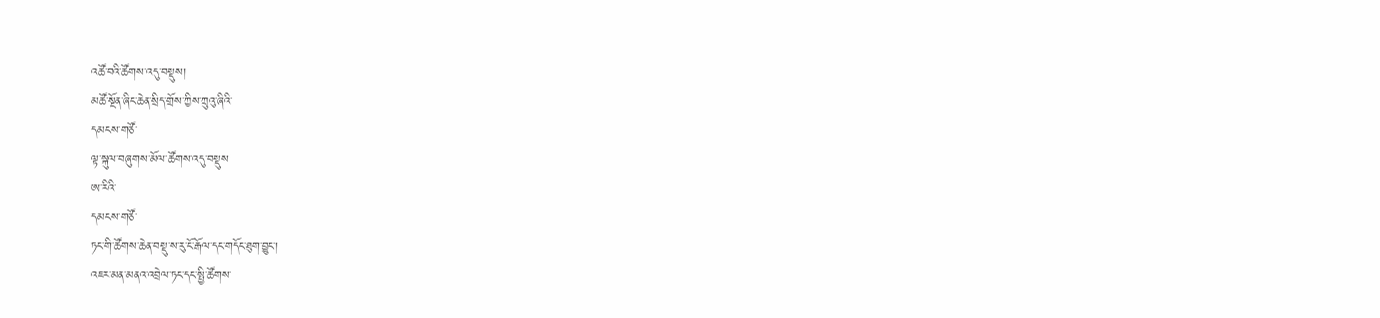འཚོ་བའི་ཚོགས་འདུ་བསྡུས།
མཚོ་སྔོན་ཞིང་ཆེན་སྲིད་གྲོས་ཀྱིས་ཀྲུའུ་ཞིའི་
དམངས་གཙོ་
ལྟ་སྐུལ་བཞུགས་མོལ་ཚོགས་འདུ་བསྡུས
ཨ་རིའི་
དམངས་གཙོ་
ཏང་གི་ཚོགས་ཆེན་བསྡུ་ས་རུ་ངོ་རྒོལ་དང་གདོང་ཐུག་བྱུང་།
འཇར་མན་མནའ་འབྲེལ་ཏང་དང་སྤྱི་ཚོགས་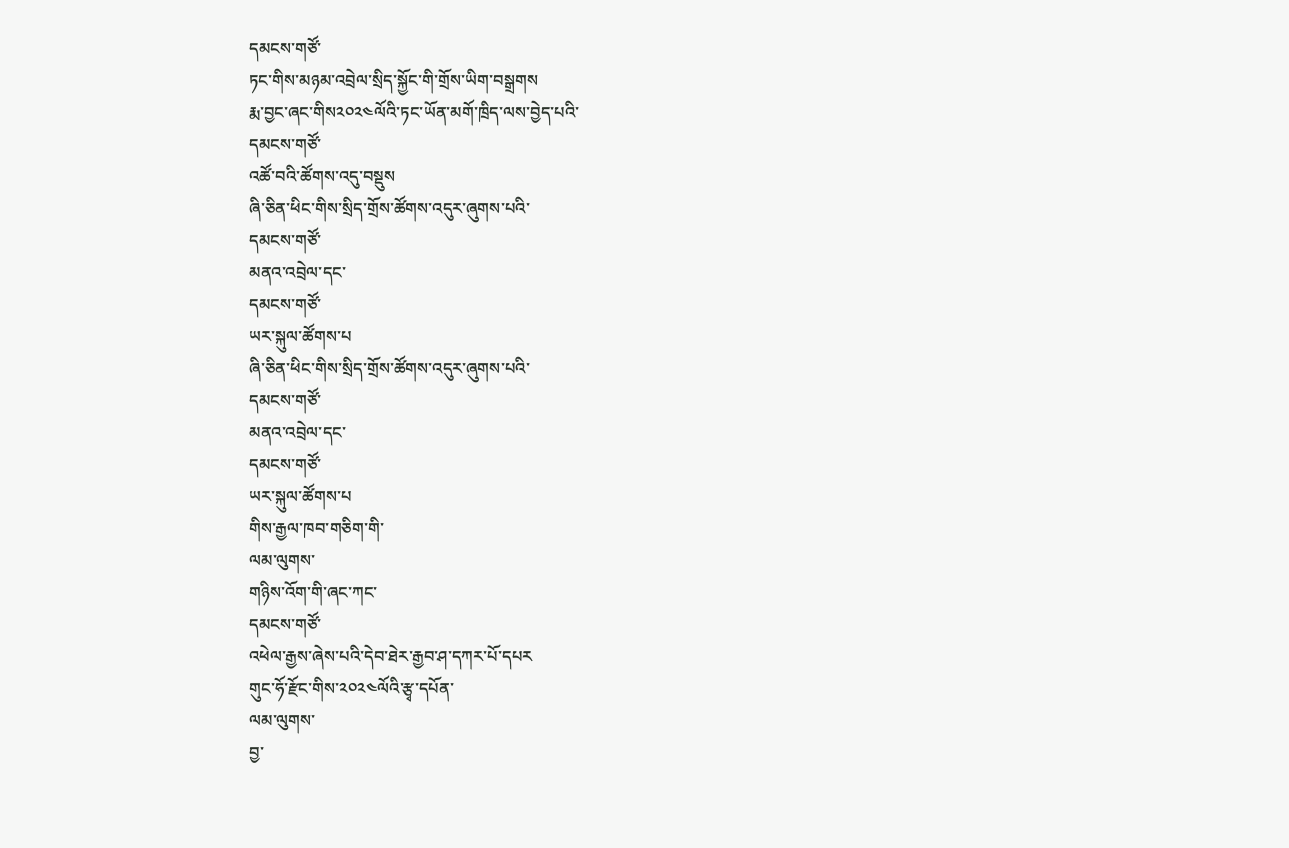དམངས་གཙོ་
ཏང་གིས་མཉམ་འབྲེལ་སྲིད་སྐྱོང་གི་གྲོས་ཡིག་བསྒྲགས
རྨ་བྱང་ཞང་གིས༢༠༢༤ལོའི་ཏང་ཡོན་མགོ་ཁྲིད་ལས་བྱེད་པའི་
དམངས་གཙོ་
འཚོ་བའི་ཚོགས་འདུ་བསྡུས
ཞི་ཅིན་ཕིང་གིས་སྲིད་གྲོས་ཚོགས་འདུར་ཞུགས་པའི་
དམངས་གཙོ་
མནའ་འབྲེལ་དང་
དམངས་གཙོ་
ཡར་སྐུལ་ཚོགས་པ
ཞི་ཅིན་ཕིང་གིས་སྲིད་གྲོས་ཚོགས་འདུར་ཞུགས་པའི་
དམངས་གཙོ་
མནའ་འབྲེལ་དང་
དམངས་གཙོ་
ཡར་སྐུལ་ཚོགས་པ
གིས་རྒྱལ་ཁབ་གཅིག་གི་
ལམ་ལུགས་
གཉིས་འོག་གི་ཞང་ཀང་
དམངས་གཙོ་
འཕེལ་རྒྱས་ཞེས་པའི་དེབ་ཐེར་རྒྱབ་ཤ་དཀར་པོ་དཔར
གུང་ཧོ་རྫོང་གིས་༢༠༢༤ལོའི་རྩྭ་དཔོན་
ལམ་ལུགས་
བྱ་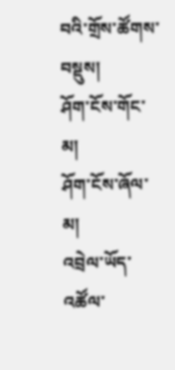བའི་གྲོས་ཚོགས་བསྡུས།
ཤོག་ངོས་གོང་མ།
ཤོག་ངོས་ཞོལ་མ།
འབྲེལ་ཡོད་འཚོལ་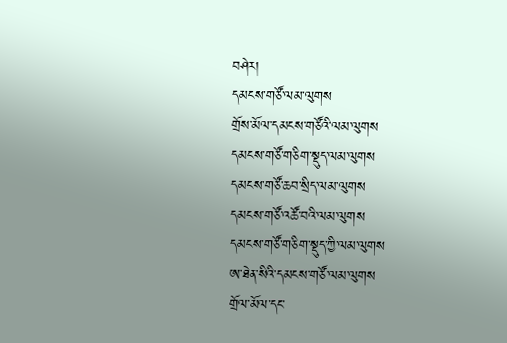བཤེར།
དམངས་གཙོ་ལམ་ལུགས
གྲོས་མོལ་དམངས་གཙོའི་ལམ་ལུགས
དམངས་གཙོ་གཅིག་སྡུད་ལམ་ལུགས
དམངས་གཙོ་ཆབ་སྲིད་ལམ་ལུགས
དམངས་གཙོ་འཚོ་བའི་ལམ་ལུགས
དམངས་གཙོ་གཅིག་སྡུད་ཀྱི་ལམ་ལུགས
ཨ་ཐེན་སིའི་དམངས་གཙོ་ལམ་ལུགས
གྲོལ་མོལ་དང་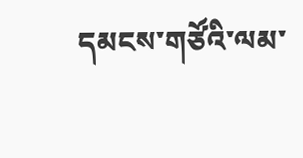དམངས་གཙོའི་ལམ་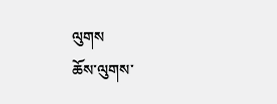ལུགས
ཆོས་ལུགས་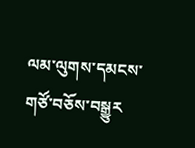ལམ་ལུགས་དམངས་གཙོ་བཅོས་བསྒྱུར